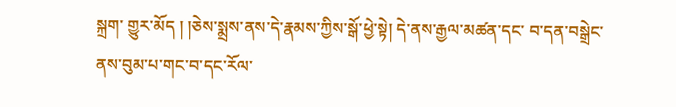སྐྲག་ གྱུར་མོད ། །ཅེས་སྨྲས་ནས་དེ་རྣམས་ཀྱིས་སྒོ་ཕྱེ་སྟེ། དེ་ནས་རྒྱལ་མཚན་དང་ བ་དན་བསྒྲེང་ནས་བུམ་པ་གང་བ་དང་རོལ་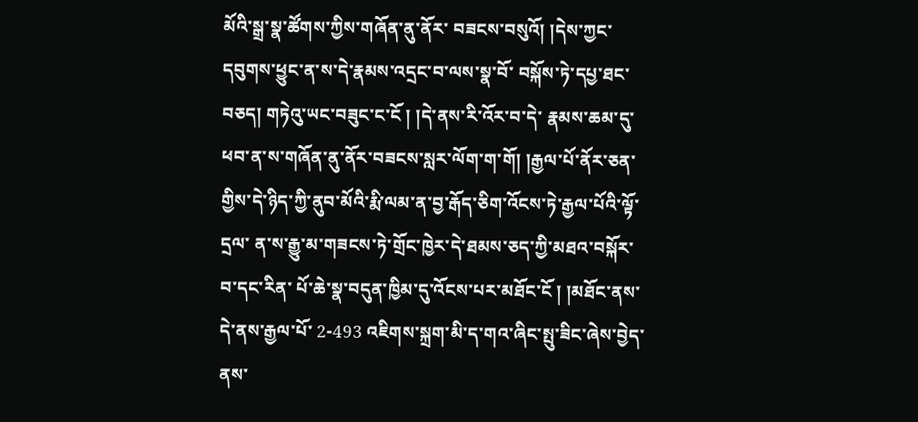མོའི་སྒྲ་སྣ་ཚོགས་ཀྱིས་གཞོན་ནུ་ནོར་ བཟངས་བསུའོ། །དེས་ཀྱང་དབུགས་ཕྱུང་ན་ས་དེ་རྣམས་འདྲང་བ་ལས་སྣ་བོ་ བསྐོས་ཏེ་དཔྱ་ཐང་བཅད། གཏེའུ་ཡང་བཟུང་ང་ངོ ། །དེ་ནས་རི་འོར་བ་དེ་ རྣམས་ཆམ་དུ་ཕབ་ན་ས་གཞོན་ནུ་ནོར་བཟངས་སླར་ལོག་ག་གོ། །རྒྱལ་པོ་ནོར་ཅན་ གྱིས་དེ་ཉིད་ཀྱི་ནུབ་མོའི་རྨི་ལམ་ན་བྱ་རྒོད་ཅིག་འོངས་ཏེ་རྒྱལ་པོའི་ལྟོ་དྲལ་ ན་ས་རྒྱུ་མ་གཟངས་ཏེ་གྲོང་ཁྱེར་དེ་ཐམས་ཅད་ཀྱི་མཐའ་བསྐོར་བ་དང་རིན་ པོ་ཆེ་སྣ་བདུན་ཁྱིམ་དུ་འོངས་པར་མཐོང་ངོ ། །མཐོང་ནས་དེ་ནས་རྒྱལ་པོ་ 2-493 འཇིགས་སྐྲག་མི་ད་གའ་ཞིང་སྤུ་ཟིང་ཞེས་བྱེད་ནས་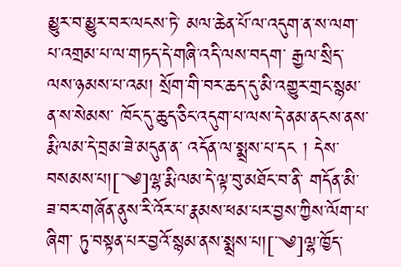མྱུར་བ་མྱུར་བར་ལངས་ཏེ་ མལ་ཆེན་པོ་ལ་འདུག་ན་ས་ལག་པ་འགྲམ་པ་ལ་གཏད་དེ་གཞི་འདི་ལས་བདག་ རྒྱལ་སྲིད་ལས་ཉམས་པ་འམ། སྲོག་གི་བར་ཆད་དུ་མི་འགྱུར་གྲང་སྙམ་ན་ས་སེམས་ ཁོང་དུ་ཆུད་ཅིང་འདུག་པ་ལས་དེ་ནམ་ནངས་ནས་རྨི་ལམ་དེ་བྲམ་ཟེ་མདུན་ན་ འདོན་ལ་སྨྲས་པ་དང ། དེས་བསམས་པ།[་༄]ལྷ་རྨི་ལམ་དེ་ལྟ་བུ་མཐོང་བ་ནི་ གདོན་མི་ཟ་བར་གཞོན་ནུས་རི་འོར་པ་རྣམས་ཕམ་པར་བྱས་ཀྱིས་ལོག་པ་ཞིག་ ཏུ་བསྟན་པར་བྱའོ་སྙམ་ནས་སྨྲས་པ།[་༄]ལྷ་ཁྱོད་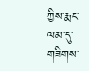ཀྱིས་རྨང་ལམ་དུ་གཟིགས་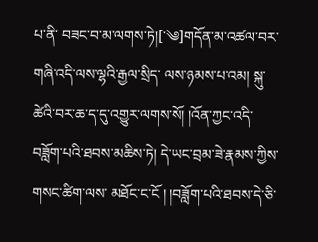པ་ནི་ བཟང་བ་མ་ལགས་ཏེ།[་༄]གདོན་མ་འཚལ་བར་གཞི་འདི་ལས་ལྷའི་རྒྱལ་སྲིད་ ལས་ཉམས་པ་འམ། སྐུ་ཚེའི་བར་ཆ་ད་དུ་འགྱུར་ལགས་སོ། །འོན་ཀྱང་འདི་ བཟློག་པའི་ཐབས་མཆིས་ཏེ། དེ་ཡང་བྲམ་ཟེ་རྣམས་ཀྱིས་གསང་ཚིག་ལས་ མཐོང་ང་ངོ ། །བཟློག་པའི་ཐབས་དེ་ཅི་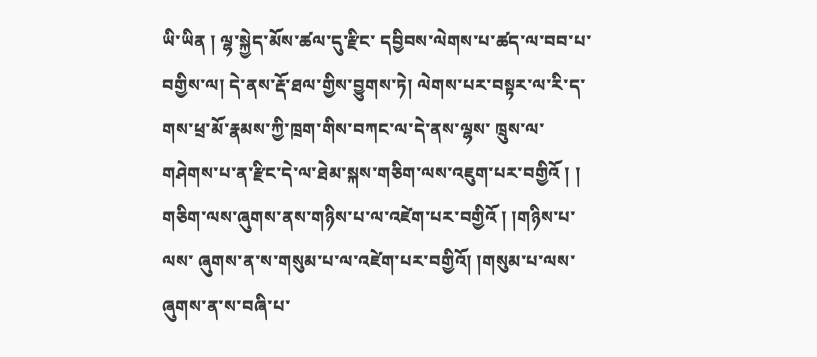ཡི་ཡིན ། ལྷ་སྐྱེད་མོས་ཚལ་དུ་རྫིང་ དབྱིབས་ལེགས་པ་ཚད་ལ་བབ་པ་བགྱིས་ལ། དེ་ནས་རྡོ་ཐལ་གྱིས་བྱུགས་ཏེ། ལེགས་པར་བསྟར་ལ་རི་ད་གས་ཕྲ་མོ་རྣམས་ཀྱི་ཁྲག་གིས་བཀང་ལ་དེ་ནས་ལྷས་ ཁྲུས་ལ་གཤེགས་པ་ན་རྫིང་དེ་ལ་ཐེམ་སྐས་གཅིག་ལས་འཇུག་པར་བགྱིའོ ། ། གཅིག་ལས་ཞུགས་ནས་གཉིས་པ་ལ་འཛེག་པར་བགྱིའོ ། །གཉིས་པ་ལས་ ཞུགས་ན་ས་གསུམ་པ་ལ་འཛེག་པར་བགྱིའོ། །གསུམ་པ་ལས་ཞུགས་ན་ས་བཞི་པ་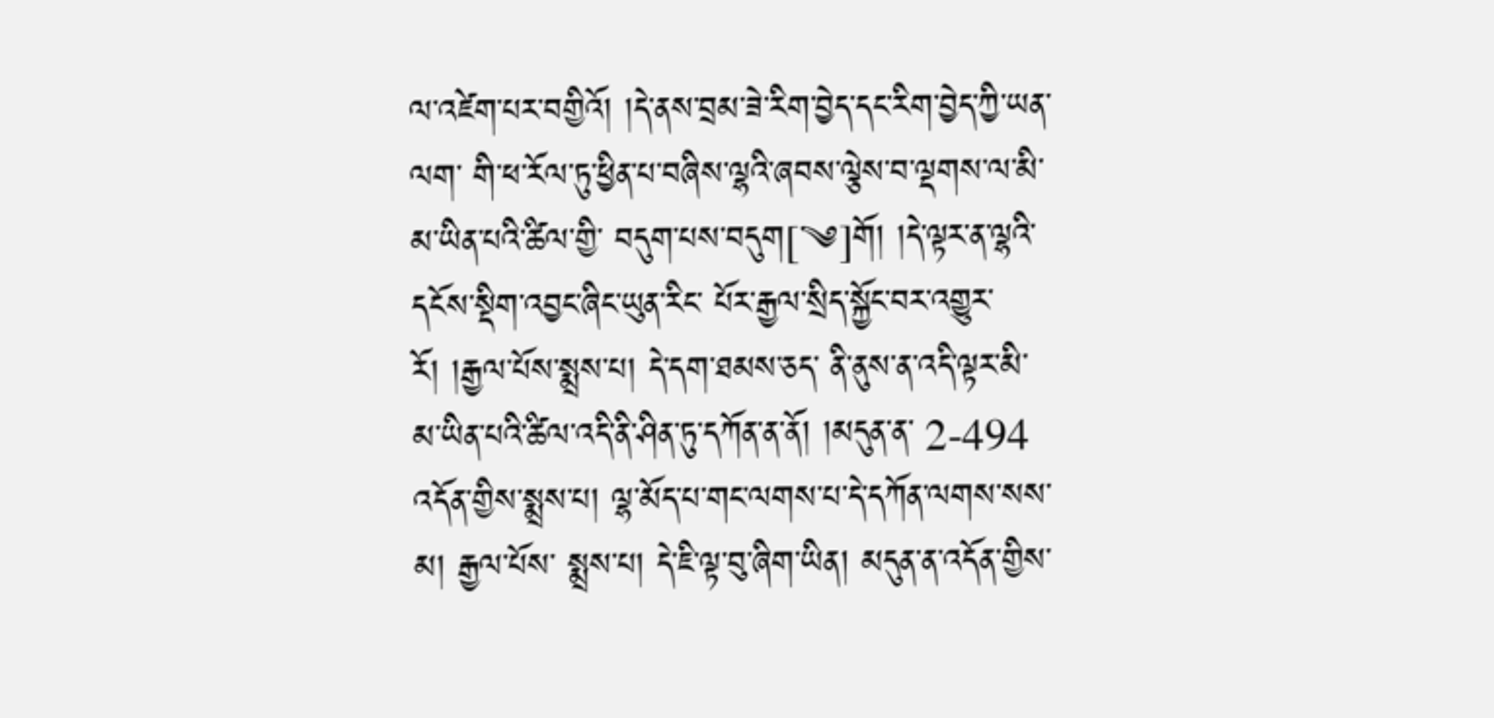ལ་འཛེག་པར་བགྱིའོ། །དེ་ནས་བྲམ་ཟེ་རིག་བྱེད་དང་རིག་བྱེད་ཀྱི་ཡན་ལག་ གི་ཕ་རོལ་ཏུ་ཕྱིན་པ་བཞིས་ལྷའི་ཞབས་ལྕེས་བ་ལྡགས་ལ་མི་མ་ཡིན་པའི་ཚིལ་གྱི་ བདུག་པས་བདུག[་༄]གོ། །དེ་ལྟར་ན་ལྷའི་དངོས་སྡིག་འབྱང་ཞིང་ཡུན་རིང་ པོར་རྒྱལ་སྲིད་སྐྱོང་བར་འགྱུར་རོ། །རྒྱལ་པོས་སྨྲས་པ། དེ་དག་ཐམས་ཅད་ ནི་ནུས་ན་འདི་ལྟར་མི་མ་ཡིན་པའི་ཚིལ་འདི་ནི་ཤིན་ཏུ་དཀོན་ན་ནོ། །མདུན་ན་ 2-494 འདོན་གྱིས་སྨྲས་པ། ལྷ་མོད་པ་གང་ལགས་པ་དེ་དཀོན་ལགས་སས་མ། རྒྱལ་པོས་ སྨྲས་པ། དེ་ཇི་ལྟ་བུ་ཞིག་ཡིན། མདུན་ན་འདོན་གྱིས་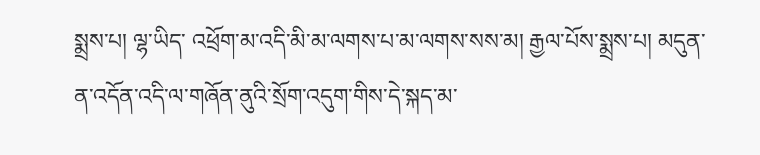སྨྲས་པ། ལྷ་ཡིད་ འཕྲོག་མ་འདི་མི་མ་ལགས་པ་མ་ལགས་སས་མ། རྒྱལ་པོས་སྨྲས་པ། མདུན་ ན་འདོན་འདི་ལ་གཞོན་ནུའི་སྲོག་འདུག་གིས་དེ་སྐད་མ་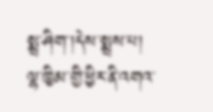སྨྲ་ཤིག་།དེས་སྨྲས་པ། ལྷ་ཁྱིམ་གྱི་ཕྱིར་ནི་འགའ་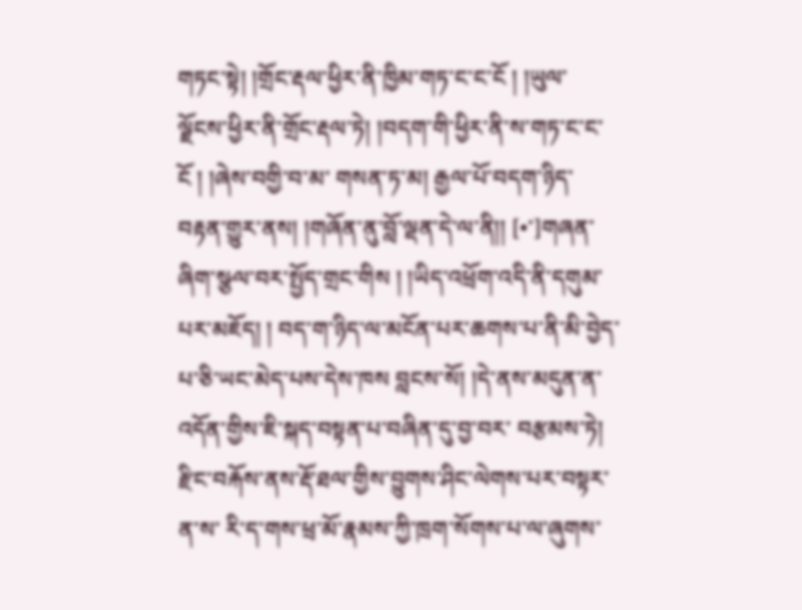གཏང་སྟེ། །གྲོང་རྡལ་ཕྱིར་ནི་ཁྱིམ་གཏ་ང་ང་ངོ ། །ཡུལ་ ལྗོངས་ཕྱིར་ནི་གྲོང་རྡལ་ཏེ། །བདག་གི་ཕྱིར་ནི་ས་གཏ་ང་ང་ངོ ། །ཞེས་བགྱི་བ་མ་ གསན་ཏ་མ། རྒྱལ་པོ་བདག་ཉིད་བརྟན་གྱུར་ནས། །གཞོན་ནུ་བློ་ལྡན་དེ་ལ་ནི།། [•་]གཞན་ཞིག་སྩལ་བར་སྤྱོད་གྲང་གིས ། །ཡིད་འཕྲོག་འདི་ནི་དགུམ་པར་མཇོད། ། བད་ག་ཉིད་ལ་མངོན་པར་ཆགས་པ་ནི་མི་བྱེད་པ་ཅི་ཡང་མེད་པས་དེས་ཁས བླངས་སོ། །དེ་ནས་མདུན་ན་འདོན་གྱིས་ཇི་སྐད་བསྟན་པ་བཞིན་དུ་བྱ་བར་ བརྩམས་ཏེ། རྫིང་བརྐོས་ནས་རྡོ་ཐལ་གྱིས་བྱུགས་ཤིང་ལེགས་པར་བསྟར་ན་ས་ རི་ད་གས་ཕྲ་མོ་རྣམས་ཀྱི་ཁྲག་སོགས་པ་ལ་ཞུགས་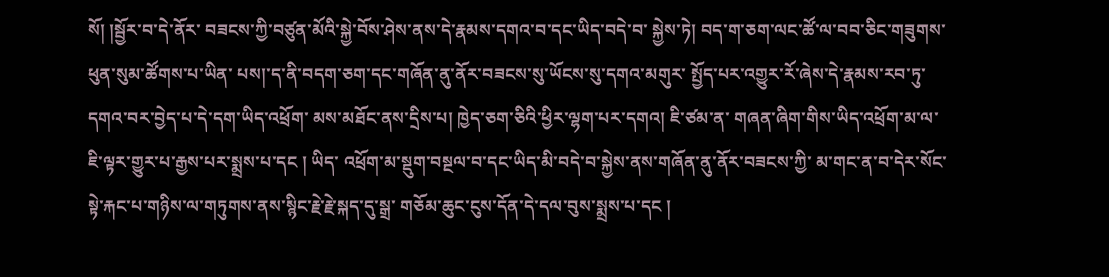སོ། །སྦྱོར་བ་དེ་ནོར་ བཟངས་ཀྱི་བཙུན་མོའི་སྐྱེ་བོས་ཤེས་ནས་དེ་རྣམས་དགའ་བ་དང་ཡིད་བདེ་བ་ སྐྱེས་ཏེ། བད་ག་ཅག་ལང་ཚོ་ལ་བབ་ཅིང་གཟུགས་ཕུན་སུམ་ཚོགས་པ་ཡིན་ པས།་ད་ནི་བདག་ཅག་དང་གཞོན་ནུ་ནོར་བཟངས་སུ་ཡོངས་སུ་དགའ་མགུར་ སྤྱོད་པར་འགྱུར་རོ་ཞེས་དེ་རྣམས་རབ་ཏུ་དགའ་བར་བྱེད་པ་དེ་དག་ཡིད་འཕྲོག་ མས་མཐོང་ནས་དྲིས་པ། ཁྱེད་ཅག་ཅིའི་ཕྱིར་ལྷག་པར་དགའ། ཇི་ཙམ་ན་ གཞན་ཞིག་གིས་ཡིད་འཕྲོག་མ་ལ་ཇི་ལྟར་གྱུར་པ་རྒྱས་པར་སྨྲས་པ་དང ། ཡིད་ འཕྲོག་མ་སྡུག་བསྔལ་བ་དང་ཡིད་མི་བདེ་བ་སྐྱེས་ནས་གཞོན་ནུ་ནོར་བཟངས་ཀྱི་ མ་གང་ན་བ་དེར་སོང་སྟེ་རྐང་པ་གཉིས་ལ་གཏུགས་ནས་སྙིང་རྗེ་རྗེ་སྐད་དུ་སྒྲ་ གཅོམ་ཆུང་ངུས་དོན་དེ་དལ་བུས་སྨྲས་པ་དང །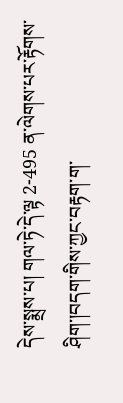དེས་སྨྲས་པ། གལ་ཏེ་དེ་ལྟ 2-495 ན་ལེགས་པར་རྟོགས་ཤིག་།བདག་གིས་ཀྱང་བརྟག་ག་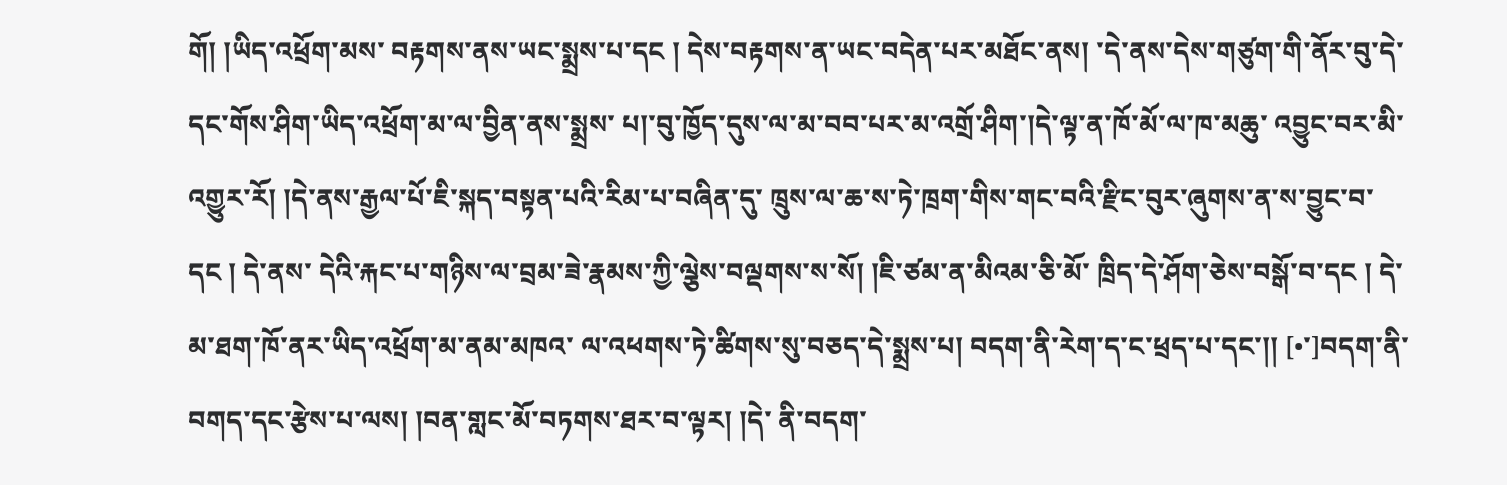གོ། །ཡིད་འཕྲོག་མས་ བརྟགས་ནས་ཡང་སྨྲས་པ་དང ། དེས་བརྟགས་ན་ཡང་བདེན་པར་མཐོང་ནས། ་དེ་ནས་དེས་གཙུག་གི་ནོར་བུ་དེ་དང་གོས་ཤིག་ཡིད་འཕྲོག་མ་ལ་བྱིན་ནས་སྨྲས་ པ།་བུ་ཁྱོད་དུས་ལ་མ་བབ་པར་མ་འགྲོ་ཤིག་།དེ་ལྟ་ན་ཁོ་མོ་ལ་ཁ་མཆུ་ འབྱུང་བར་མི་འགྱུར་རོ། །དེ་ནས་རྒྱལ་པོ་ཇི་སྐད་བསྟན་པའི་རིམ་པ་བཞིན་དུ་ ཁྲུས་ལ་ཆ་ས་ཏེ་ཁྲག་གིས་གང་བའི་རྫིང་བུར་ཞུགས་ན་ས་བྱུང་བ་དང ། དེ་ནས་ དེའི་རྐང་པ་གཉིས་ལ་བྲམ་ཟེ་རྣམས་ཀྱི་ལྕེས་བལྡགས་ས་སོ། །ཇི་ཙམ་ན་མིའམ་ཅི་མོ་ ཁྲིད་དེ་ཤོག་ཅེས་བསྒོ་བ་དང ། དེ་མ་ཐག་ཁོ་ནར་ཡིད་འཕྲོག་མ་ནམ་མཁའ་ ལ་འཕགས་ཏེ་ཚིགས་སུ་བཅད་དེ་སྨྲས་པ། བདག་ནི་རེག་ད་ང་ཕྲད་པ་དང་།། [•་]བདག་ནི་བགད་དང་རྩེས་པ་ལས། །བན་གླང་མོ་བཏགས་ཐར་བ་ལྟར། །དེ་ ནི་བདག་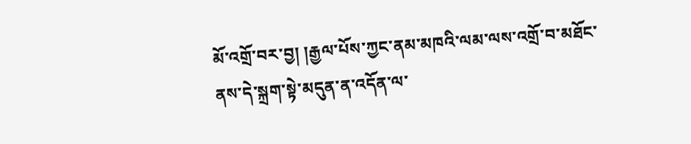མོ་འགྲོ་བར་བྱ། །རྒྱལ་པོས་ཀྱང་ནམ་མཁའི་ལམ་ལས་འགྲོ་བ་མཐོང་ ནས་དེ་སྐྲག་སྟེ་མདུན་ན་འདོན་ལ་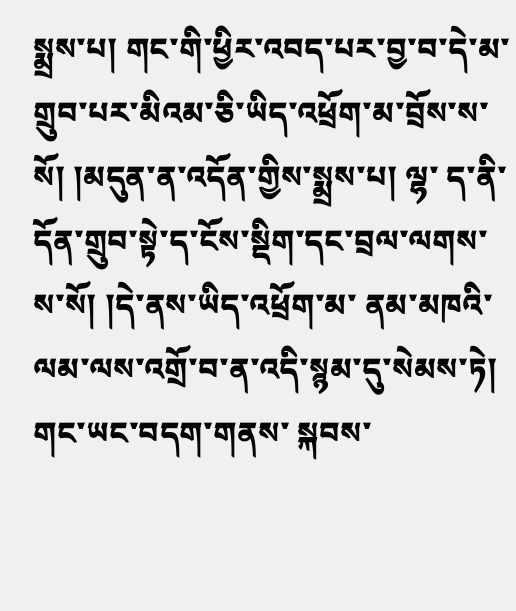སྨྲས་པ། གང་གི་ཕྱིར་འབད་པར་བྱ་བ་དེ་མ་ གྲུབ་པར་མིའམ་ཅི་ཡིད་འཕྲོག་མ་བྲོས་ས་སོ། །མདུན་ན་འདོན་གྱིས་སྨྲས་པ། ལྷ་ ད་ནི་དོན་གྲུབ་སྟེ་ད་ངོས་སྡིག་དང་བྲལ་ལགས་ས་སོ། །དེ་ནས་ཡིད་འཕྲོག་མ་ ནམ་མཁའི་ལམ་ལས་འགྲོ་བ་ན་འདི་སྙམ་དུ་སེམས་ཏེ། གང་ཡང་བདག་གནས་ སྐབས་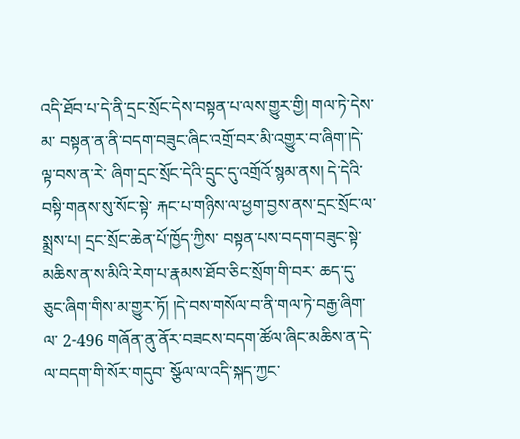འདི་ཐོབ་པ་དེ་ནི་དྲང་སྲོང་དེས་བསྟན་པ་ལས་གྱུར་གྱི། གལ་ཏེ་དེས་མ་ བསྟན་ན་ནི་བདག་བཟུང་ཞིང་འགྲོ་བར་མི་འགྱུར་བ་ཞིག་།དེ་ལྟ་བས་ན་རེ་ ཞིག་དྲང་སྲོང་དེའི་དྲུང་དུ་འགྲོའོ་སྙམ་ནས། དེ་དེའི་བསྟི་གནས་སུ་སོང་སྟེ་ རྐང་པ་གཉིས་ལ་ཕྱག་བྱས་ནས་དྲང་སྲོང་ལ་སྨྲས་པ། དྲང་སྲོང་ཆེན་པོ་ཁྱོད་ཀྱིས་ བསྟན་པས་བདག་བཟུང་སྟེ་མཆིས་ན་ས་མིའི་རེག་པ་རྣམས་ཐོབ་ཅིང་སྲོག་གི་བར་ ཆད་དུ་ཅུང་ཞིག་གིས་མ་གྱུར་ཏོ། །དེ་བས་གསོལ་བ་ནི་གལ་ཏེ་བརྒྱ་ཞིག་ལ་ 2-496 གཞོན་ནུ་ནོར་བཟངས་བདག་ཚོལ་ཞིང་མཆིས་ན་དེ་ལ་བདག་གི་སོར་གདུབ་ སྩོལ་ལ་འདི་སྐད་ཀྱང་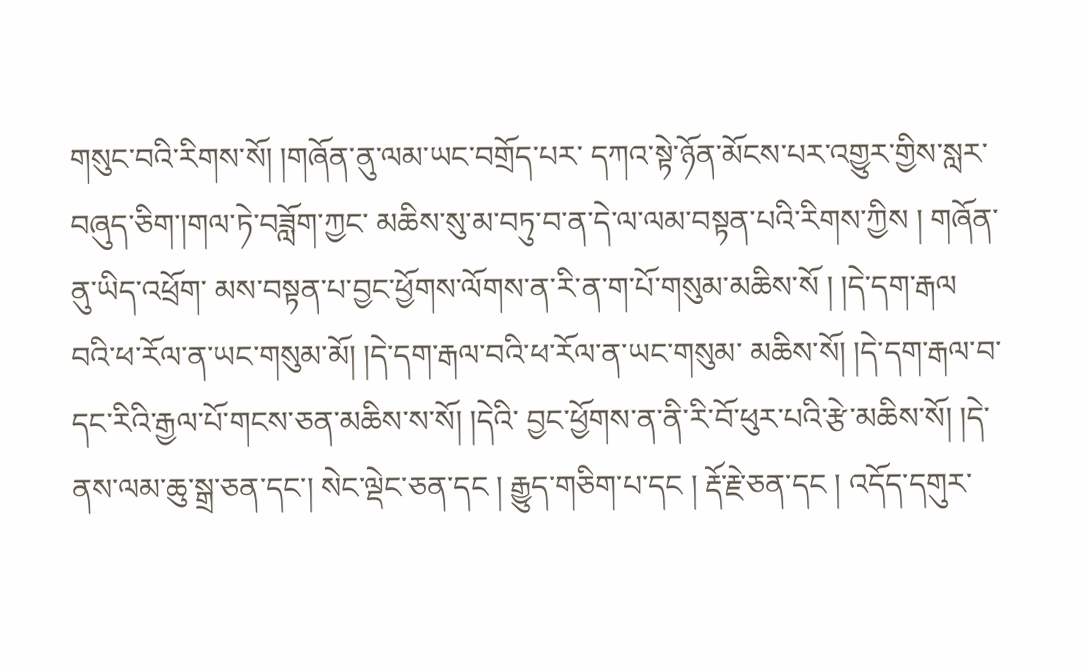གསུང་བའི་རིགས་སོ། །གཞོན་ནུ་ལམ་ཡང་བགྲོད་པར་ དཀའ་སྟེ་ཉོན་མོངས་པར་འགྱུར་གྱིས་སླར་བཞུད་ཅིག་།གལ་ཏེ་བཟློག་ཀྱང་ མཆིས་སུ་མ་བཏུ་བ་ན་དེ་ལ་ལམ་བསྟན་པའི་རིགས་ཀྱིས ། གཞོན་ནུ་ཡིད་འཕྲོག་ མས་བསྟན་པ་བྱང་ཕྱོགས་ལོགས་ན་རི་ན་ག་པོ་གསུམ་མཆིས་སོ ། །དེ་དག་རྒལ བའི་ཕ་རོལ་ན་ཡང་གསུམ་མོ། །དེ་དག་རྒལ་བའི་ཕ་རོལ་ན་ཡང་གསུམ་ མཆིས་སོ། །དེ་དག་རྒལ་བ་དང་རིའི་རྒྱལ་པོ་གངས་ཅན་མཆིས་ས་སོ། །དེའི་ བྱང་ཕྱོགས་ན་ནི་རི་བོ་ཕུར་པའི་རྩེ་མཆིས་སོ། །དེ་ནས་ལམ་ཆུ་སྒྲ་ཅན་དང་། སེང་ལྡེང་ཅན་དང ། རྒྱུད་གཅིག་པ་དང ། རྡོ་རྗེ་ཅན་དང ། འདོད་དགུར་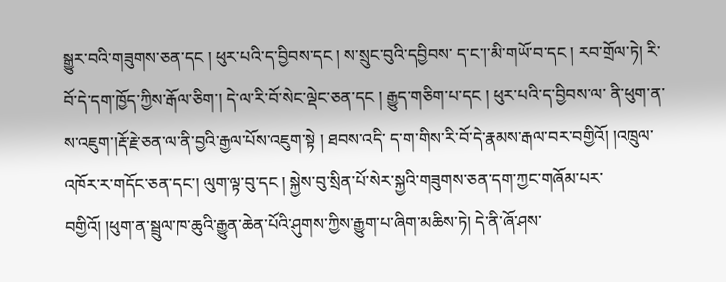སྒྱུར་བའི་གཟུགས་ཅན་དང ། ཕུར་པའི་ད་བྱིབས་དང ། ས་སྲུང་བུའི་དབྱིབས་ ད་ང་།་མི་གཡོ་བ་དང ། རབ་གྲོལ་ཏེ། རི་བོ་དེ་དག་ཁྱོད་ཀྱིས་རྒོལ་ཅིག་། དེ་ལ་རི་བོ་སེང་ལྡེང་ཅན་དང ། རྒྱུད་གཅིག་པ་དང ། ཕུར་པའི་ད་བྱིབས་ལ་ ནི་ཕུག་ན་ས་འཇུག་།རྡོ་རྗེ་ཅན་ལ་ནི་བྱའི་རྒྱལ་པོས་འཇུག་སྟེ ། ཐབས་འདི་ ད་ག་གིས་རི་བོ་དེ་རྣམས་རྒལ་བར་བགྱིའོ། །འཁྲུལ་འཁོར་ར་གདོང་ཅན་དང་། ལུག་ལྟ་བུ་དང ། སྐྱེས་བུ་སྲིན་པོ་སེར་སྐྱའི་གཟུགས་ཅན་དག་ཀྱང་གཞོམ་པར་ བགྱིའོ། །ཕུག་ན་སྦྲུལ་ཁ་ཆུའི་རྒྱུན་ཆེན་པོའི་ཤུགས་ཀྱིས་རྒྱུག་པ་ཞིག་མཆིས་ཏེ། དེ་ནི་ཞོ་ཤས་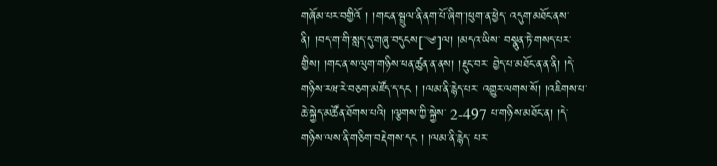གཞོམ་པར་བགྱིའོ ། །གང་ན་སྦྲུལ་ནི་ནག་པོ་ཞིག་།ཕུག་ན་ཕྱེད་ འདུག་མཐོང་ནས་ནི། །བད་ག་གི་སླད་དུ་གཞུ་བདུངས[་༄]ལ། །མདའ་ཡིས་ བསྣུན་ཏེ་གསད་པར་གྱིས། །གང་ན་ས་ལུག་གཉིས་ཕན་ཚུན་ན་ནས། །རྡུང་བར་ བྱེད་པ་མཐོང་ན་ན་ནི། །དེ་གཉིས་རཝ་རེ་བཅག་མཛོད་ད་དང ། །ལམ་ནི་རྙེད་པར་ འགྱུར་ལགས་སོ། །འཇིགས་པ་ཆེ་སྐྱེད་མཚོན་ཐོགས་པའི། །ལྕགས་ཀྱི་སྐྱེས་ 2-497 པ་གཉིས་མཐོང་ན། །དེ་གཉིས་ལས་ནི་གཅིག་བརྡེགས་དང ། །ལམ་ནི་རྙེད་ པར་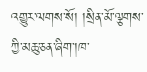འགྱུར་ལགས་སོ། །སྲིན་མོ་ལྕགས་ཀྱི་མཆུ་ཅན་ཞིག་།ཁ་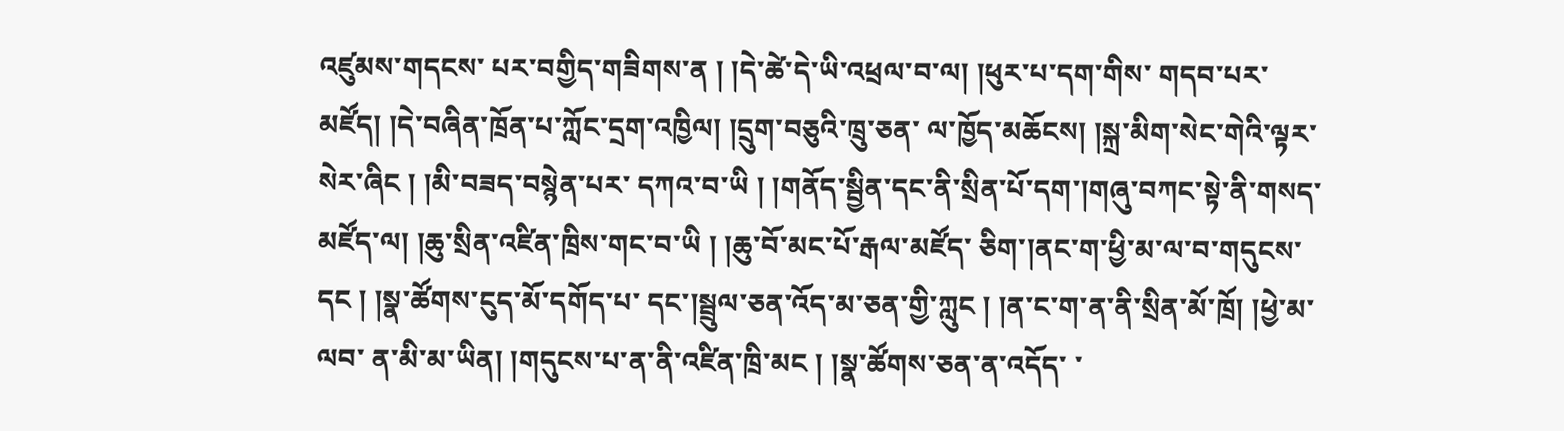འཛུམས་གདངས་ པར་བགྱིད་གཟིགས་ན ། །དེ་ཚེ་དེ་ཡི་འཕྲལ་བ་ལ། །ཕུར་པ་དག་གིས་ གདབ་པར་མཛོད། །དེ་བཞིན་ཁྲོན་པ་ཀློང་དྲག་འཁྱིལ། །དྲུག་བཅུའི་ཁྲུ་ཅན་ ལ་ཁྱོད་མཆོངས། །སྐྲ་མིག་སེང་གེའི་ལྟར་སེར་ཞིང ། །མི་བཟད་བསྙེན་པར་ དཀའ་བ་ཡི ། །གནོད་སྦྱིན་དང་ནི་སྲིན་པོ་དག་།གཞུ་བཀང་སྟེ་ནི་གསད་ མཛོད་ལ། །ཆུ་སྲིན་འཛིན་ཁྲིས་གང་བ་ཡི ། །ཆུ་བོ་མང་པོ་རྒལ་མཛོད་ ཅིག་།ནང་ག་ཕྱི་མ་ལ་བ་གདུངས་དང ། །སྣ་ཚོགས་ངུད་མོ་དགོད་པ་ དང་།སྦྲུལ་ཅན་འོད་མ་ཅན་གྱི་ཀླུང ། །ན་ང་ག་ན་ནི་སྲིན་མོ་ཁྲོ། །ཕྱེ་མ་ལབ་ ན་མི་མ་ཡིན། །གདུངས་པ་ན་ནི་འཛིན་ཁྲི་མང ། །སྣ་ཚོགས་ཅན་ན་འདོད་ ་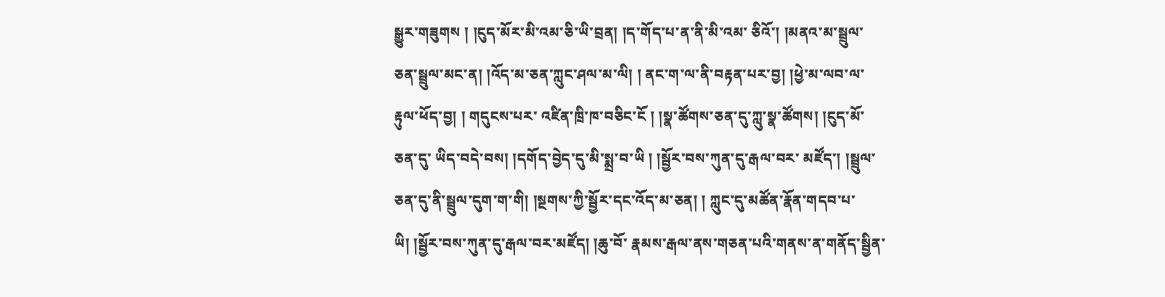སྒྱུར་གཟུགས ། །ངུད་མོར་མི་འམ་ཅི་ཡི་བྲན། །ད་གོད་པ་ན་ནི་མི་འམ་ ཅིའོ་། །མནའ་མ་སྦྲུལ་ཅན་སྦྲུལ་མང་ན། །འོད་མ་ཅན་ཀླུང་ཤལ་མ་ལི། ། ནང་ག་ལ་ནི་བརྟན་པར་བྱ། །ཕྱེ་མ་ལབ་ལ་རྟུལ་ཕོད་བྱ། ། གདུངས་པར་ འཛིན་ཁྲི་ཁ་བཅིང་ངོ ། །སྣ་ཚོགས་ཅན་དུ་ཀླུ་སྣ་ཚོགས། །ངུད་མོ་ཅན་དུ་ ཡིད་བདེ་བས། །དགོད་བྱེད་དུ་མི་སྨྲ་བ་ཡི ། །སྦྱོར་བས་ཀུན་དུ་རྒལ་བར་ མཛོད་། །སྦྲུལ་ཅན་དུ་ནི་སྦྲུལ་དུག་ག་གི། །སྔགས་ཀྱི་སྦྱོར་དང་འོད་མ་ཅན། ། ཀླུང་དུ་མཚོན་རྣོན་གདབ་པ་ཡི། །སྦྱོར་བས་ཀུན་དུ་རྒལ་བར་མཛོད། །ཆུ་བོ་ རྣམས་རྒལ་ནས་གཅན་པའི་གནས་ན་གནོད་སྦྱིན་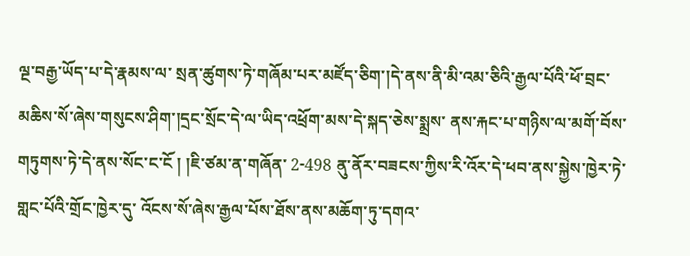ལྔ་བརྒྱ་ཡོད་པ་དེ་རྣམས་ལ་ སྲན་ཚུགས་ཏེ་གཞོམ་པར་མཛོད་ཅིག་།དེ་ནས་ནི་མི་འམ་ཅིའི་རྒྱལ་པོའི་ཕོ་བྲང་ མཆིས་སོ་ཞེས་གསུངས་ཤིག་།དྲང་སྲོང་དེ་ལ་ཡིད་འཕྲོག་མས་དེ་སྐད་ཅེས་སྨྲས་ ནས་རྐང་པ་གཉིས་ལ་མགོ་བོས་གཏུགས་ཏེ་དེ་ནས་སོང་ང་ངོ ། །ཇི་ཙམ་ན་གཞོན་ 2-498 ནུ་ནོར་བཟངས་ཀྱིས་རི་འོར་དེ་ཕབ་ནས་སྐྱེས་ཁྱེར་ཏེ་གླང་པོའི་གྲོང་ཁྱེར་དུ་ འོངས་སོ་ཞེས་རྒྱལ་པོས་ཐོས་ནས་མཆོག་ཏུ་དགའ་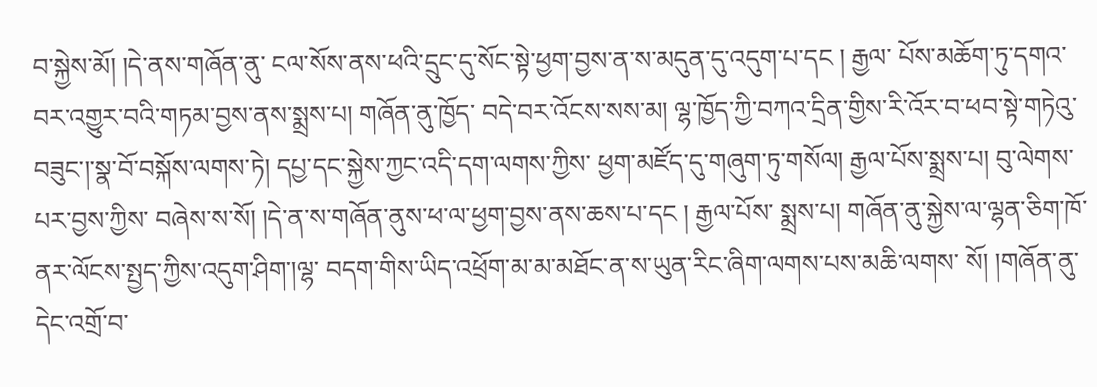བ་སྐྱེས་མོ། །དེ་ནས་གཞོན་ནུ་ ངལ་སོས་ནས་ཕའི་དྲུང་དུ་སོང་སྟེ་ཕྱག་བྱས་ན་ས་མདུན་དུ་འདུག་པ་དང ། རྒྱལ་ པོས་མཆོག་ཏུ་དགའ་བར་འགྱུར་བའི་གཏམ་བྱས་ནས་སྨྲས་པ། གཞོན་ནུ་ཁྱོད་ བདེ་བར་འོངས་སས་མ། ལྷ་ཁྱོད་ཀྱི་བཀའ་དྲིན་གྱིས་རི་འོར་བ་ཕབ་སྟེ་གཏེའུ་ བཟུང་།་སྣ་བོ་བསྐོས་ལགས་ཏེ། དཔྱ་དང་སྐྱེས་ཀྱང་འདི་དག་ལགས་ཀྱིས་ ཕྱག་མཛོད་དུ་གཞུག་ཏུ་གསོལ། རྒྱལ་པོས་སྨྲས་པ། བུ་ལེགས་པར་བྱས་ཀྱིས་ བཞེས་ས་སོ། །དེ་ན་ས་གཞོན་ནུས་ཕ་ལ་ཕྱག་བྱས་ནས་ཆས་པ་དང ། རྒྱལ་པོས་ སྨྲས་པ། གཞོན་ནུ་སྐྱེས་ལ་ལྷན་ཅིག་ཁོ་ནར་ལོངས་སྤྱད་ཀྱིས་འདུག་ཤིག་།ལྷ་ བདག་གིས་ཡིད་འཕྲོག་མ་མ་མཐོང་ན་ས་ཡུན་རིང་ཞིག་ལགས་པས་མཆི་ལགས་ སོ། །གཞོན་ནུ་དེང་འགྲོ་བ་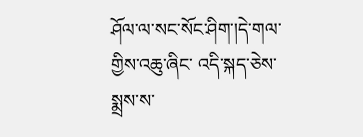ཤོལ་ལ་སང་སོང་ཤིག་།དེ་གལ་གྱིས་འཆུ་ཞིང་ འདི་སྐད་ཅེས་སྨྲས་ས་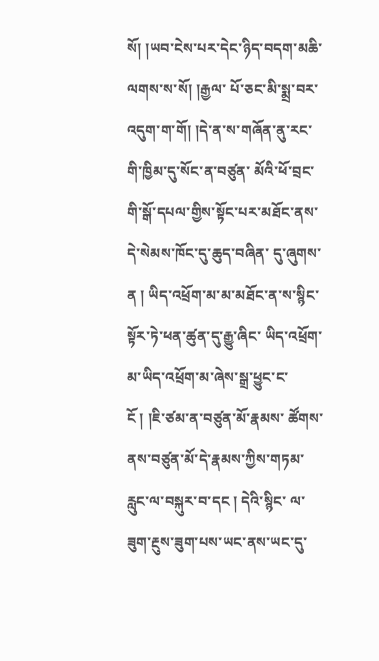སོ། །ཡབ་ངེས་པར་དེང་ཉིད་བདག་མཆི་ལགས་ས་སོ། །རྒྱལ་ པོ་ཅང་མི་སྨྲ་བར་འདུག་ག་གོ། །དེ་ན་ས་གཞོན་ནུ་རང་གི་ཁྱིམ་དུ་སོང་ན་བཙུན་ མོའི་ཕོ་བྲང་གི་སྒོ་དཔལ་གྱིས་སྟོང་པར་མཐོང་ནས་དེ་སེམས་ཁོང་དུ་ཆུད་བཞིན་ དུ་ཞུགས་ན ། ཡིད་འཕྲོག་མ་མ་མཐོང་ན་ས་སྙིང་སྟོར་ཏེ་ཕན་ཚུན་དུ་རྒྱུ་ཞིང་ ཡིད་འཕྲོག་མ་ཡིད་འཕྲོག་མ་ཞེས་སྒྲ་ཕྱུང་ང་ངོ ། །ཇི་ཙམ་ན་བཙུན་མོ་རྣམས་ ཚོགས་ནས་བཙུན་མོ་དེ་རྣམས་ཀྱིས་གཏམ་རླུང་ལ་བསྐུར་བ་དང ། དེའི་སྙིང་ ལ་ཟུག་རྔུས་ཟུག་པས་ཡང་ནས་ཡང་དུ་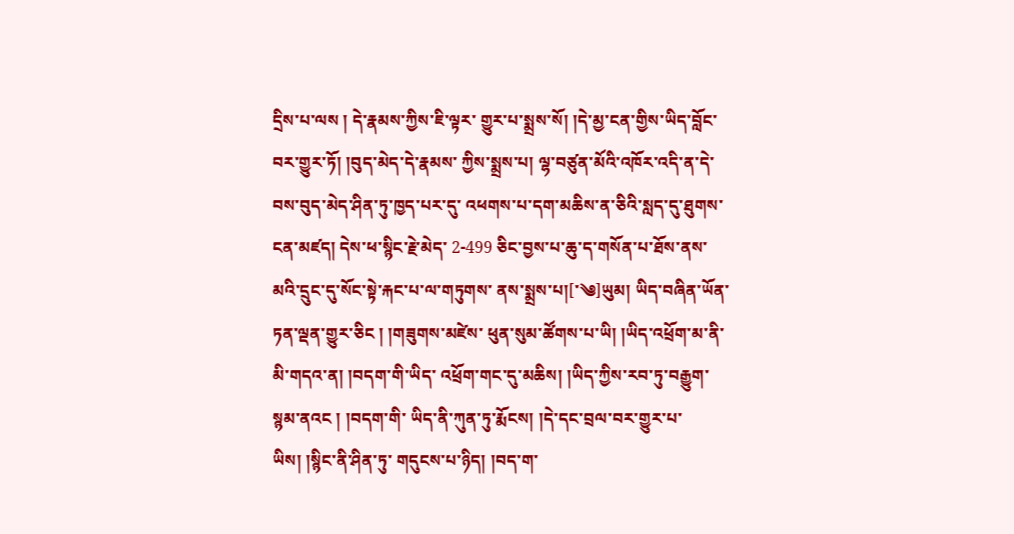དྲིས་པ་ལས ། དེ་རྣམས་ཀྱིས་ཇི་ལྟར་ གྱུར་པ་སྨྲས་སོ། །དེ་མྱ་ངན་གྱིས་ཡིད་བློང་བར་གྱུར་ཏོ། །བུད་མེད་དེ་རྣམས་ ཀྱིས་སྨྲས་པ། ལྷ་བཙུན་མོའི་འཁོར་འདི་ན་དེ་བས་བུད་མེད་ཤིན་ཏུ་ཁྱད་པར་དུ་ འཕགས་པ་དག་མཆིས་ན་ཅིའི་སླད་དུ་ཐུགས་ངན་མཛད། དེས་ཕ་སྙིང་རྗེ་མེད་ 2-499 ཅིང་བྱས་པ་ཆུ་ད་གསོན་པ་ཐོས་ནས་མའི་དྲུང་དུ་སོང་སྟེ་རྐང་པ་ལ་གཏུགས་ ནས་སྨྲས་པ།[་༄]ཡུམ། ཡིད་བཞིན་ཡོན་ཏན་ལྡན་གྱུར་ཅིང ། །གཟུགས་མཛེས་ ཕུན་སུམ་ཚོགས་པ་ཡི། །ཡིད་འཕྲོག་མ་ནི་མི་གདའ་ན། །བདག་གི་ཡིད་ འཕྲོག་གང་དུ་མཆིས། །ཡིད་ཀྱིས་རབ་ཏུ་བརྒྱུག་སྙམ་ནའང ། །བདག་གི་ ཡིད་ནི་ཀུན་ཏུ་རྨོངས། །དེ་དང་བྲལ་བར་གྱུར་པ་ཡིས། །སྙིང་ནི་ཤིན་ཏུ་ གདུངས་པ་ཉིད། །བད་ག་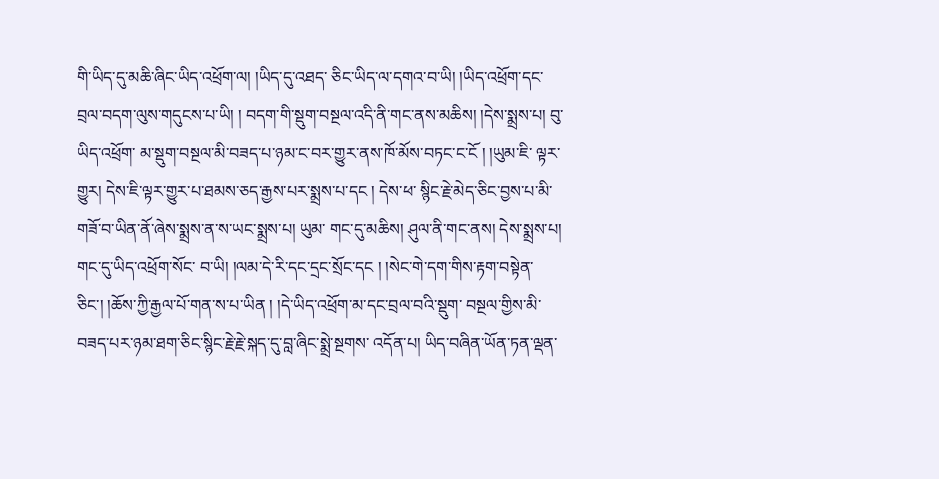གི་ཡིད་དུ་མཆི་ཞིང་ཡིད་འཕྲོག་ལ། །ཡིད་དུ་འཐད་ ཅིང་ཡིད་ལ་དགའ་བ་ཡི། །ཡིད་འཕྲོག་དང་བྲལ་བདག་ལུས་གདུངས་པ་ཡི། ། བདག་གི་སྡུག་བསྔལ་འདི་ནི་གང་ནས་མཆིས། །དེས་སྨྲས་པ། བུ་ཡིད་འཕྲོག་ མ་སྡུག་བསྔལ་མི་བཟད་པ་ཉམ་ང་བར་གྱུར་ནས་ཁོ་མོས་བཏང་ང་ངོ ། །ཡུམ་ཇི་ ལྟར་གྱུར། དེས་ཇི་ལྟར་གྱུར་པ་ཐམས་ཅད་རྒྱས་པར་སྨྲས་པ་དང ། དེས་ཕ་ སྙིང་རྗེ་མེད་ཅིང་བྱས་པ་མི་གཟོ་བ་ཡིན་ནོ་ཞེས་སྨྲས་ན་ས་ཡང་སྨྲས་པ། ཡུམ་ གང་དུ་མཆིས། ཤུལ་ནི་གང་ནས། དེས་སྨྲས་པ། གང་དུ་ཡིད་འཕྲོག་སོང་ བ་ཡི། །ལམ་དེ་རི་དང་དྲང་སྲོང་དང ། །སེང་གེ་དག་གིས་རྟག་བསྟེན་ ཅིང་། །ཆོས་ཀྱི་རྒྱལ་པོ་གན་ས་པ་ཡིན ། །དེ་ཡིད་འཕྲོག་མ་དང་བྲལ་བའི་སྡུག་ བསྔལ་གྱིས་མི་བཟད་པར་ཉམ་ཐག་ཅིང་སྙིང་རྗེ་རྗེ་སྐད་དུ་བླ་ཞིང་སྨྲེ་སྔགས་ འདོན་པ། ཡིད་བཞིན་ཡོན་ཏན་ལྡན་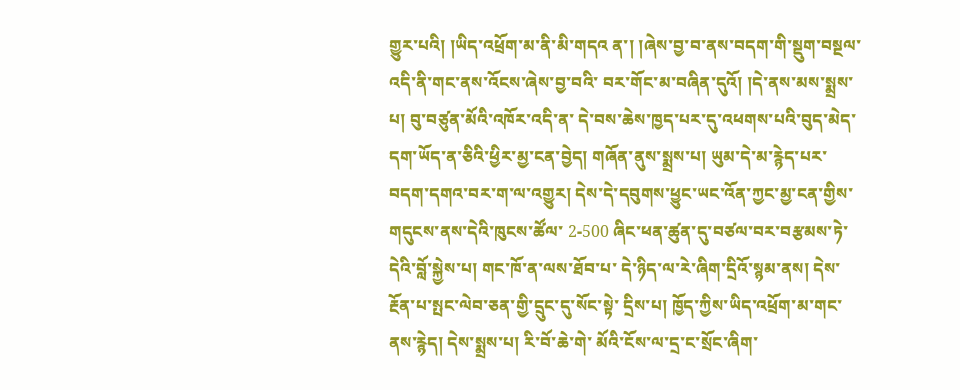གྱུར་པའི། །ཡིད་འཕྲོག་མ་ནི་མི་གདའ ན་། །ཞེས་བྱ་བ་ནས་བདག་གི་སྡུག་བསྔལ་འདི་ནི་གང་ནས་འོངས་ཞེས་བྱ་བའི་ བར་གོང་མ་བཞིན་དུའོ། །དེ་ནས་མས་སྨྲས་པ། བུ་བཙུན་མོའི་འཁོར་འདི་ན་ དེ་བས་ཆེས་ཁྱད་པར་དུ་འཕགས་པའི་བུད་མེད་དག་ཡོད་ན་ཅིའི་ཕྱིར་མྱ་ངན་བྱེད། གཞོན་ནུས་སྨྲས་པ། ཡུམ་དེ་མ་རྙེད་པར་བདག་དགའ་བར་ག་ལ་འགྱུར། དེས་དེ་དབུགས་ཕྱུང་ཡང་འོན་ཀྱང་མྱ་ངན་གྱིས་གདུངས་ནས་དེའི་ཁུངས་ཚོལ་ 2-500 ཞིང་ཕན་ཚུན་དུ་བཙལ་བར་བརྩམས་ཏེ་དེའི་བློ་སྐྱེས་པ། གང་ཁོ་ན་ལས་ཐོབ་པ་ དེ་ཉིད་ལ་རེ་ཞིག་དྲིའོ་སྙམ་ནས། དེས་རྔོན་པ་སྤང་ལེབ་ཅན་གྱི་དྲུང་དུ་སོང་སྟེ་ དྲིས་པ། ཁྱོད་ཀྱིས་ཡིད་འཕྲོག་མ་གང་ནས་རྙེད། དེས་སྨྲས་པ། རི་བོ་ཆེ་གེ་ མོའི་ངོས་ལ་དྲ་ང་སྲོང་ཞིག་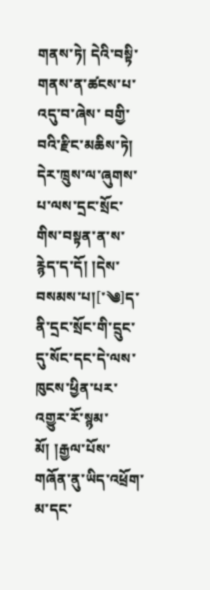གནས་ཏེ། དེའི་བསྟི་གནས་ན་ཚངས་པ་འདུ་བ་ཞེས་ བགྱི་བའི་རྫིང་མཆིས་ཏེ། དེར་ཁྲུས་ལ་ཞུགས་པ་ལས་དྲང་སྲོང་གིས་བསྟན་ན་ས་ རྙེད་ད་དོ། །དེས་བསམས་པ།[་༄]ད་ནི་དྲང་སྲོང་གི་དྲུང་དུ་སོང་དང་དེ་ལས་ ཁུངས་ཕྱིན་པར་འགྱུར་རོ་སྙམ་མོ། །རྒྱལ་པོས་གཞོན་ནུ་ཡིད་འཕྲོག་མ་དང་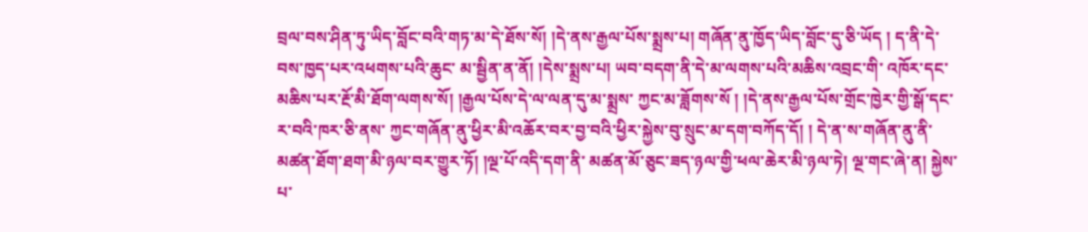བྲལ་བས་ཤིན་ཏུ་ཡིད་བློང་བའི་གཏ་མ་དེ་ཐོས་སོ། །དེ་ནས་རྒྱལ་པོས་སྨྲས་པ། གཞོན་ནུ་ཁྱོད་ཡིད་བློང་དུ་ཅི་ཡོད ། ད་ནི་དེ་བས་ཁྱད་པར་འཕགས་པའི་ཆུང་ མ་སྦྱིན་ན་ནོ། །དེས་སྨྲས་པ། ཡབ་བདག་ནི་དེ་མ་ལགས་པའི་མཆིས་འབྲང་གི་ འཁོར་དང་མཆིས་པར་རྔོ་མི་ཐོག་ལགས་སོ། །རྒྱལ་པོས་དེ་ལ་ལན་དུ་མ་སྨྲས་ ཀྱང་མ་ཟློགས་སོ ། །དེ་ནས་རྒྱལ་པོས་གྲོང་ཁྱེར་གྱི་སྒོ་དང་ར་བའི་ཁར་ཅི་ནས་ ཀྱང་གཞོན་ནུ་ཕྱིར་མི་འཆོར་བར་བྱ་བའི་ཕྱིར་སྐྱེས་བུ་སྲུང་མ་དག་བཀོད་དོ། ། དེ་ན་ས་གཞོན་ནུ་ནི་མཚན་ཐོག་ཐག་མི་ཉལ་བར་གྱུར་ཏོ། །ལྔ་པོ་འདི་དག་ནི་ མཚན་མོ་ཅུང་ཟད་ཉལ་གྱི་ཕལ་ཆེར་མི་ཉལ་ཏེ། ལྔ་གང་ཞེ་ན། སྐྱེས་པ་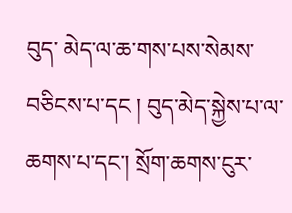བུད་ མེད་ལ་ཆ་གས་པས་སེམས་བཅིངས་པ་དང ། བུད་མེད་སྐྱེས་པ་ལ་ཆགས་པ་དང་། སྲོག་ཆགས་ངུར་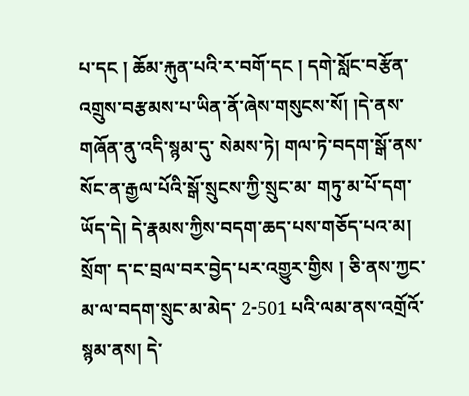པ་དང ། ཆོམ་རྐུན་པའི་ར་བགོ་དང ། དགེ་སློང་བརྩོན་ འགྲུས་བརྩམས་པ་ཡིན་ནོ་ཞེས་གསུངས་སོ། །དེ་ནས་གཞོན་ནུ་འདི་སྙམ་དུ་ སེམས་ཏེ། གལ་ཏེ་བདག་སྒོ་ནས་སོང་ན་རྒྱལ་པོའི་སྒོ་སྲུངས་ཀྱི་སྲུང་མ་ གཏུ་མ་པོ་དག་ཡོད་དེ། དེ་རྣམས་ཀྱིས་བདག་ཆད་པས་གཅོད་པའ་མ། སྲོག་ ད་ང་བྲལ་བར་བྱེད་པར་འགྱུར་གྱིས ། ཅི་ནས་ཀྱང་མ་ལ་བདག་སྲུང་མ་མེད་ 2-501 པའི་ལམ་ནས་འགྲོའོ་སྙམ་ནས། དེ་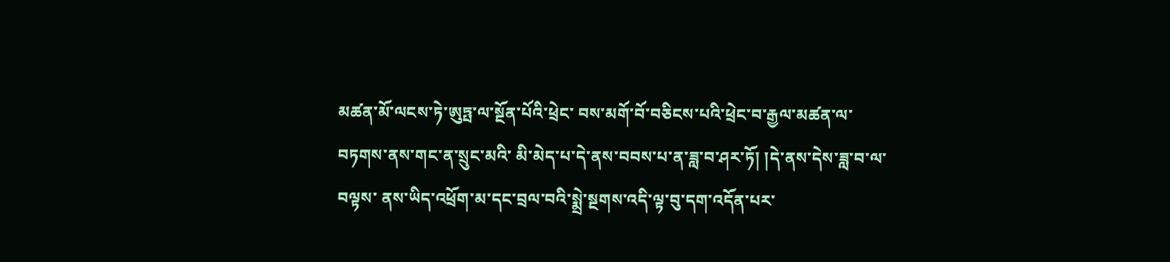མཚན་མོ་ལངས་ཏེ་ཨུཏྤ་ལ་སྔོན་པོའི་ཕྲེང་ བས་མགོ་བོ་བཅིངས་པའི་ཕྲེང་བ་རྒྱལ་མཚན་ལ་བཏགས་ནས་གང་ན་སྲུང་མའི་ མི་མེད་པ་དེ་ནས་བབས་པ་ན་ཟླ་བ་ཤར་ཏོ། །དེ་ནས་དེས་ཟླ་བ་ལ་བལྟས་ ནས་ཡིད་འཕྲོག་མ་དང་བྲལ་བའི་སྨྲེ་སྔགས་འདི་ལྟ་བུ་དག་འདོན་པར་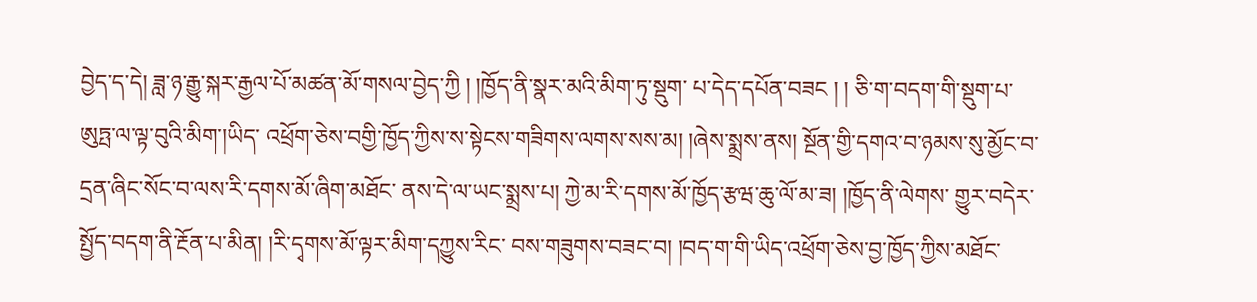བྱེད་ད་དེ། ཟླ་ཉ་རྒྱུ་སྐར་རྒྱལ་པོ་མཚན་མོ་གསལ་བྱེད་ཀྱི ། །ཁྱོད་ནི་སྣར་མའི་མིག་ཏུ་སྡུག་ པ་དེད་དཔོན་བཟང ། ། ཅི་ག་བདག་གི་སྡུག་པ་ཨུཏྤ་ལ་ལྟ་བུའི་མིག་།ཡིད་ འཕྲོག་ཅེས་བགྱི་ཁྱོད་ཀྱིས་ས་སྟེངས་གཟིགས་ལགས་སས་མ། །ཞེས་སྨྲས་ནས། སྔོན་གྱི་དགའ་བ་ཉམས་སུ་མྱོང་བ་དྲན་ཞིང་སོང་བ་ལས་རི་དགས་མོ་ཞིག་མཐོང་ ནས་དེ་ལ་ཡང་སྨྲས་པ། ཀྱེ་མ་རི་དགས་མོ་ཁྱོད་རྩཝ་ཆུ་ལོ་མ་ཟ། །ཁྱོད་ནི་ལེགས་ གྱུར་བདེར་སྤྱོད་བདག་ནི་རྔོན་པ་མིན། །རི་དྭགས་མོ་ལྟར་མིག་དཀྱུས་རིང་ བས་གཟུགས་བཟང་བ། །བད་ག་གི་ཡིད་འཕྲོག་ཅེས་བྱ་ཁྱོད་ཀྱིས་མཐོང་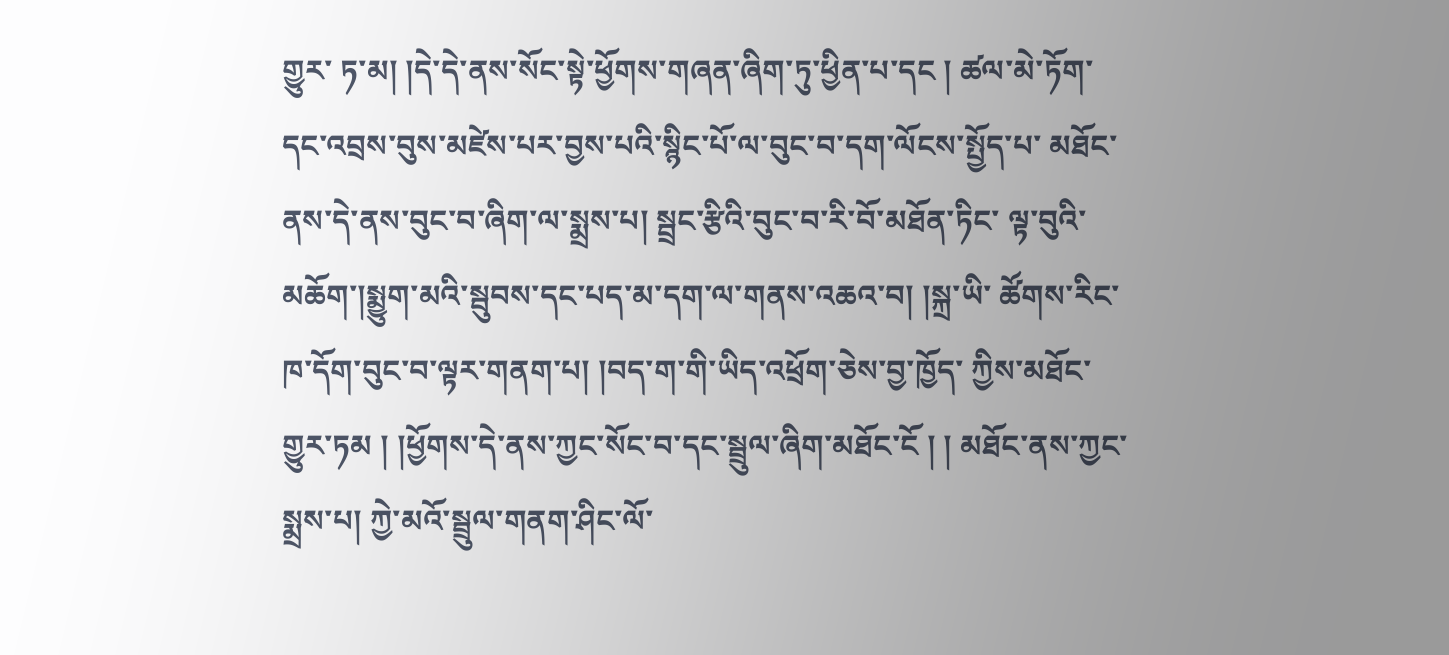གྱུར་ ཏ་མ། །དེ་དེ་ནས་སོང་སྟེ་ཕྱོགས་གཞན་ཞིག་ཏུ་ཕྱིན་པ་དང ། ཚལ་མེ་ཏོག་ དང་འབྲས་བུས་མཛེས་པར་བྱས་པའི་སྙིང་པོ་ལ་བུང་བ་དག་ལོངས་སྤྱོད་པ་ མཐོང་ནས་དེ་ནས་བུང་བ་ཞིག་ལ་སྨྲས་པ། སྦྲང་རྩིའི་བུང་བ་རི་བོ་མཐོན་ཏིང་ ལྟ་བུའི་མཆོག་།སྨྱུག་མའི་སྦུབས་དང་པད་མ་དག་ལ་གནས་འཆའ་བ། །སྐྲ་ཡི་ ཚོགས་རིང་ཁ་དོག་བུང་བ་ལྟར་གནག་པ། །བད་ག་གི་ཡིད་འཕྲོག་ཅེས་བྱ་ཁྱོད་ ཀྱིས་མཐོང་གྱུར་ཏམ ། །ཕྱོགས་དེ་ནས་ཀྱང་སོང་བ་དང་སྦྲུལ་ཞིག་མཐོང་ངོ ། ། མཐོང་ནས་ཀྱང་སྨྲས་པ། ཀྱེ་མའོ་སྦྲུལ་གནག་ཤིང་ལོ་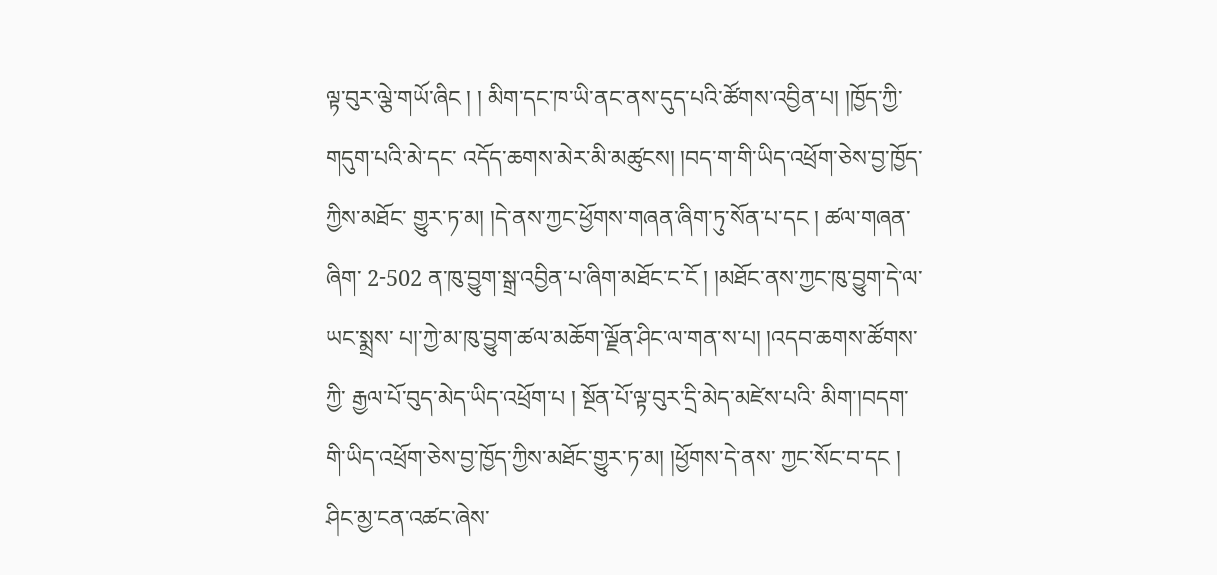ལྟ་བུར་ལྕེ་གཡོ་ཞིང ། ། མིག་དང་ཁ་ཡི་ནང་ནས་དུད་པའི་ཚོགས་འབྱིན་པ། །ཁྱོད་ཀྱི་གདུག་པའི་མེ་དང་ འདོད་ཆགས་མེར་མི་མཚུངས། །བད་ག་གི་ཡིད་འཕྲོག་ཅེས་བྱ་ཁྱོད་ཀྱིས་མཐོང་ གྱུར་ཏ་མ། །དེ་ནས་ཀྱང་ཕྱོགས་གཞན་ཞིག་ཏུ་སོན་པ་དང ། ཚལ་གཞན་ཞིག་ 2-502 ན་ཁུ་བྱུག་སྒྲ་འབྱིན་པ་ཞིག་མཐོང་ང་ངོ ། །མཐོང་ནས་ཀྱང་ཁུ་བྱུག་དེ་ལ་ཡང་སྨྲས་ པ།་ཀྱེ་མ་ཁུ་བྱུག་ཚལ་མཆོག་ལྗོན་ཤིང་ལ་གན་ས་པ། །འདབ་ཆགས་ཚོགས་ཀྱི་ རྒྱལ་པོ་བུད་མེད་ཡིད་འཕྲོག་པ ། སྔོན་པོ་ལྟ་བུར་དྲི་མེད་མཛེས་པའི་ མིག་།བདག་གི་ཡིད་འཕྲོག་ཅེས་བྱ་ཁྱོད་ཀྱིས་མཐོང་གྱུར་ཏ་མ། །ཕྱོགས་དེ་ནས་ ཀྱང་སོང་བ་དང ། ཤིང་མྱ་ངན་འཚང་ཞེས་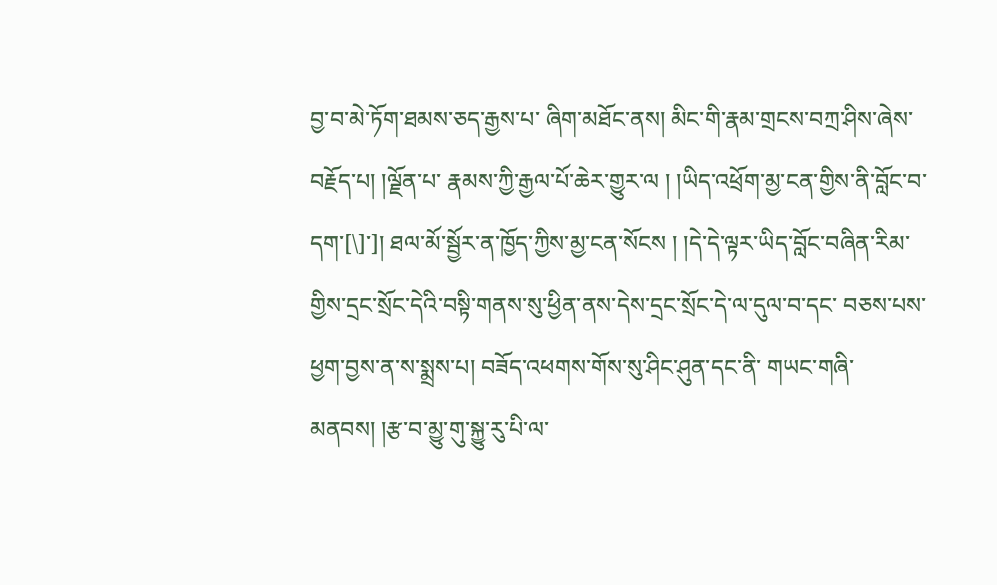བྱ་བ་མེ་ཏོག་ཐམས་ཅད་རྒྱས་པ་ ཞིག་མཐོང་ནས། མིང་གི་རྣམ་གྲངས་བཀྲ་ཤིས་ཞེས་བརྗོད་པ། །ལྗོན་པ་ རྣམས་ཀྱི་རྒྱལ་པོ་ཆེར་གྱུར་ལ ། །ཡིད་འཕྲོག་མྱ་ངན་གྱིས་ནི་བློང་བ་དག་[\]་]། ཐལ་མོ་སྦྱོར་ན་ཁྱོད་ཀྱིས་མྱ་ངན་སོངས ། །དེ་དེ་ལྟར་ཡིད་བློང་བཞིན་རིམ་ གྱིས་དྲང་སྲོང་དེའི་བསྟི་གནས་སུ་ཕྱིན་ནས་དེས་དྲང་སྲོང་དེ་ལ་དུལ་བ་དང་ བཅས་པས་ཕྱག་བྱས་ན་ས་སྨྲས་པ། བཟོད་འཕགས་གོས་སུ་ཤིང་ཤུན་དང་ནི་ གཡང་གཞི་མནབས། །རྩ་བ་མྱུ་གུ་སྐྱུ་རུ་པི་ལ་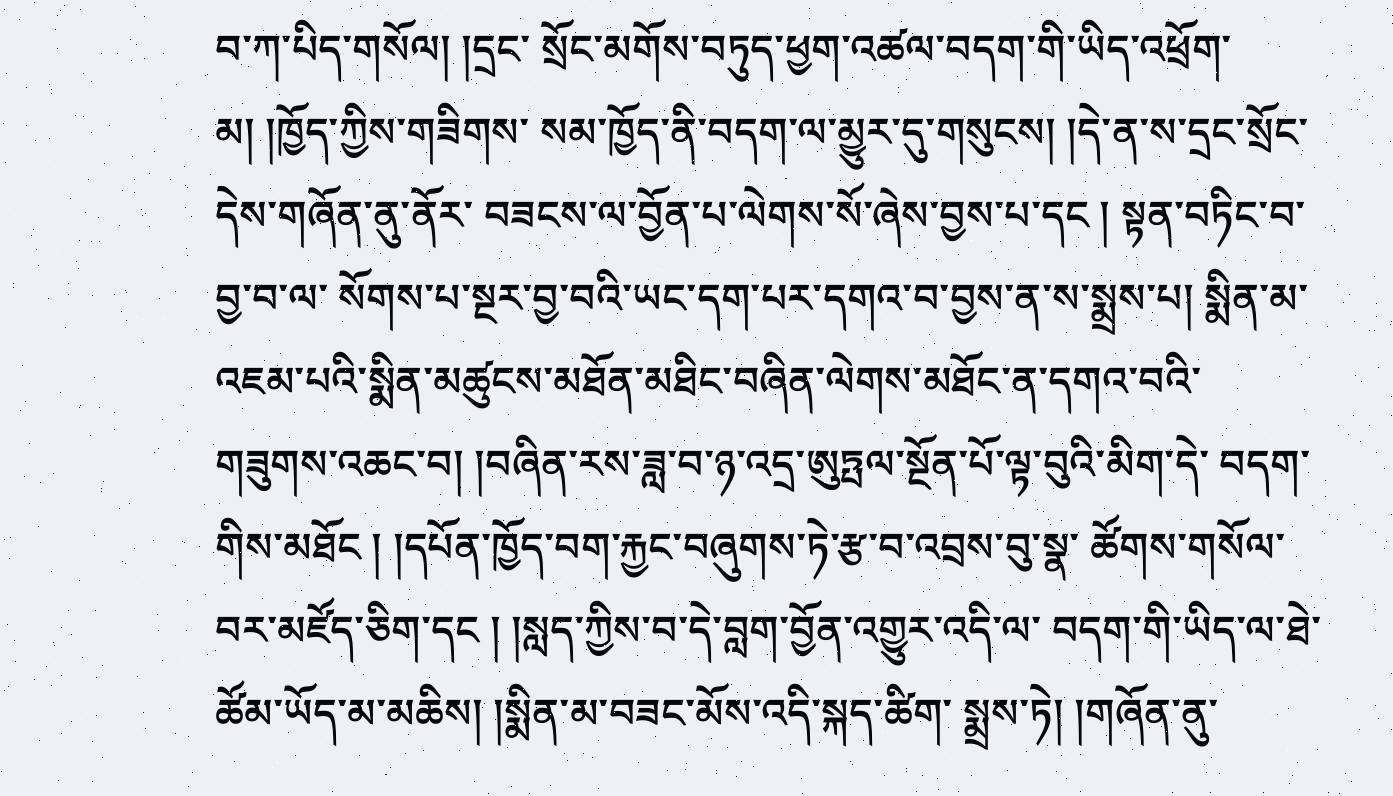བ་ཀ་པིད་གསོལ། །དྲང་ སྲོང་མགོས་བཏུད་ཕྱག་འཚལ་བདག་གི་ཡིད་འཕྲོག་མ། །ཁྱོད་ཀྱིས་གཟིགས་ སམ་ཁྱོད་ནི་བདག་ལ་མྱུར་དུ་གསུངས། །དེ་ན་ས་དྲང་སྲོང་དེས་གཞོན་ནུ་ནོར་ བཟངས་ལ་བྱོན་པ་ལེགས་སོ་ཞེས་བྱས་པ་དང ། སྟན་བཏིང་བ་བྱ་བ་ལ་ སོགས་པ་སྔར་བྱ་བའི་ཡང་དག་པར་དགའ་བ་བྱས་ན་ས་སྨྲས་པ། སྨིན་མ་ འཇམ་པའི་སྨིན་མཚུངས་མཐོན་མཐིང་བཞིན་ལེགས་མཐོང་ན་དགའ་བའི་ གཟུགས་འཆང་བ། །བཞིན་རས་ཟླ་བ་ཉ་འདྲ་ཨུཏྤལ་སྔོན་པོ་ལྟ་བུའི་མིག་དེ་ བདག་གིས་མཐོང ། །དཔོན་ཁྱོད་བག་རྐྱང་བཞུགས་ཏེ་རྩ་བ་འབྲས་བུ་སྣ་ ཚོགས་གསོལ་བར་མཛོད་ཅིག་དང ། །སླད་ཀྱིས་བ་དེ་བླག་བྱོན་འགྱུར་འདི་ལ་ བདག་གི་ཡིད་ལ་ཐེ་ཚོམ་ཡོད་མ་མཆིས། །སྨིན་མ་བཟང་མོས་འདི་སྐད་ཚིག་ སྨྲས་ཏེ། །གཞོན་ནུ་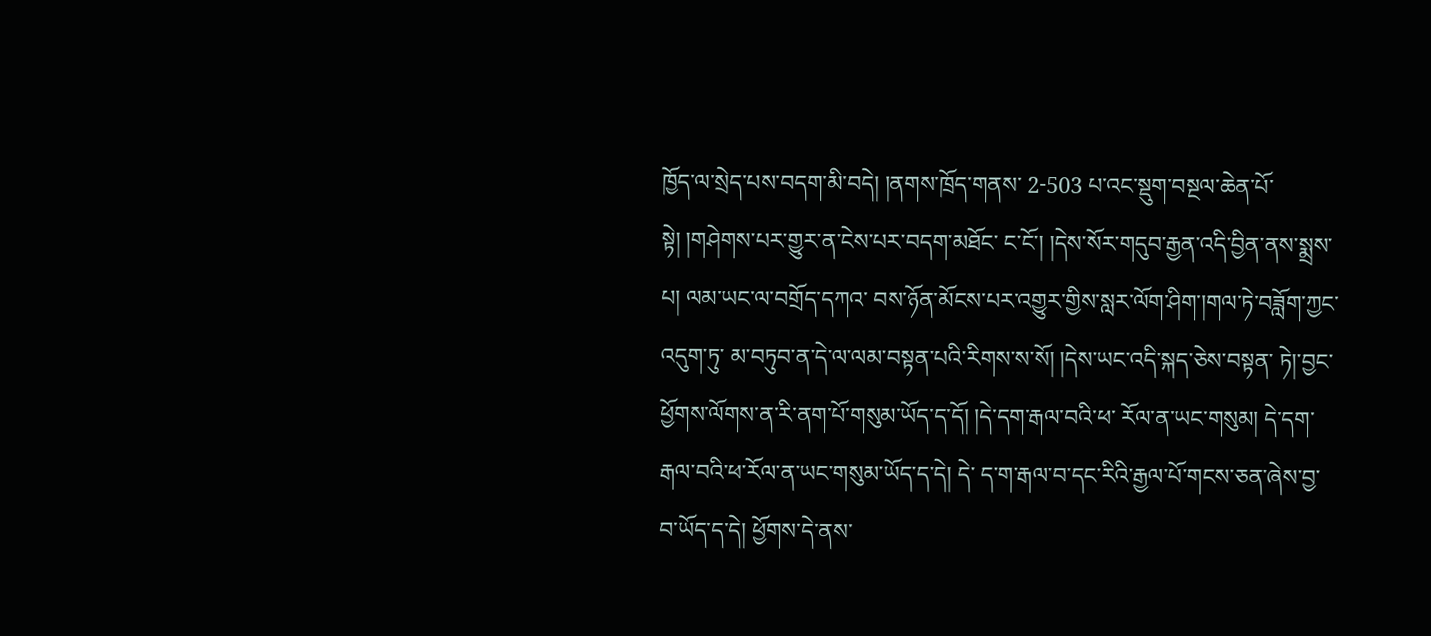ཁྱོད་ལ་སྲེད་པས་བདག་མི་བདེ། །ནགས་ཁྲོད་གནས་ 2-503 པ་འང་སྡུག་བསྔལ་ཆེན་པོ་སྟེ། །གཤེགས་པར་གྱུར་ན་ངེས་པར་བདག་མཐོང་ ང་ངོ་། །དེས་སོར་གདུབ་རྒྱན་འདི་བྱིན་ནས་སྨྲས་པ། ལམ་ཡང་ལ་བགྲོད་དཀའ་ བས་ཉོན་མོངས་པར་འགྱུར་གྱིས་སླར་ལོག་ཤིག་།གལ་ཏེ་བཟློག་ཀྱང་འདུག་ཏུ་ མ་བཏུབ་ན་དེ་ལ་ལམ་བསྟན་པའི་རིགས་ས་སོ། །དེས་ཡང་འདི་སྐད་ཅེས་བསྟན་ ཏེ།་བྱང་ཕྱོགས་ལོགས་ན་རི་ནག་པོ་གསུམ་ཡོད་ད་དོ། །དེ་དག་རྒལ་བའི་ཕ་ རོལ་ན་ཡང་གསུམ། དེ་དག་རྒལ་བའི་ཕ་རོལ་ན་ཡང་གསུམ་ཡོད་ད་དེ། དེ་ ད་ག་རྒལ་བ་དང་རིའི་རྒྱལ་པོ་གངས་ཅན་ཞེས་བྱ་བ་ཡོད་ད་དེ། ཕྱོགས་དེ་ནས་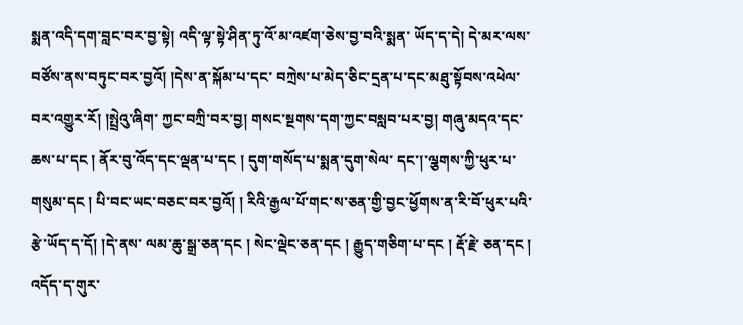སྨན་འདི་དག་བླང་བར་བྱ་སྟེ། འདི་ལྟ་སྟེ་ཤིན་ཏུ་འོ་མ་འཛག་ཅེས་བྱ་བའི་སྨན་ ཡོད་ད་དེ། དེ་མར་ལས་བཙོས་ནས་བཏུང་བར་བྱའོ། །དེས་ན་སྐོམ་པ་དང་ བཀྲེས་པ་མེད་ཅིང་དྲན་པ་དང་མཐུ་སྟོབས་འཕེལ་བར་འགྱུར་རོ། །སྤྲེའུ་ཞིག་ ཀྱང་བཀྲི་བར་བྱ། གསང་སྔགས་དག་ཀྱང་བསླབ་པར་བྱ། གཞུ་མདའ་དང་ ཆས་པ་དང ། ནོར་བུ་འོད་དང་ལྡན་པ་དང ། དུག་གསོད་པ་སྨན་དུག་སེལ་ དང་།་ལྕགས་ཀྱི་ཕུར་པ་གསུམ་དང ། པི་བང་ཡང་བཅང་བར་བྱའོ། ། རིའི་རྒྱལ་པོ་གང་ས་ཅན་གྱི་བྱང་ཕྱོགས་ན་རི་བོ་ཕུར་པའི་རྩེ་ཡོད་ད་དོ། །དེ་ནས་ ལམ་ཆུ་སྒྲ་ཅན་དང ། སེང་ལྡེང་ཅན་དང ། རྒྱུད་གཅིག་པ་དང ། རྡོ་རྗེ་ ཅན་དང ། འདོད་ད་གུར་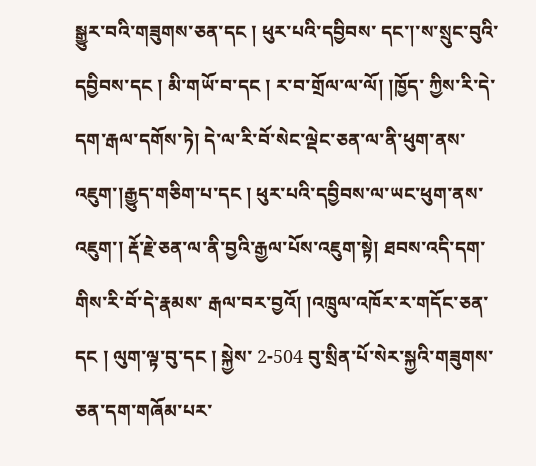སྒྱུར་བའི་གཟུགས་ཅན་དང ། ཕུར་པའི་དབྱིབས་ དང་།་ས་སྲུང་བུའི་དབྱིབས་དང ། མི་གཡོ་བ་དང ། ར་བ་གྲོལ་ལ་ལོ། །ཁྱོད་ ཀྱིས་རི་དེ་དག་རྒལ་དགོས་ཏེ། དེ་ལ་རི་བོ་སེང་ལྡེང་ཅན་ལ་ནི་ཕུག་ནས་ འཇུག་།རྒྱུད་གཅིག་པ་དང ། ཕུར་པའི་དབྱིབས་ལ་ཡང་ཕུག་ནས་འཇུག་། རྡོ་རྗེ་ཅན་ལ་ནི་བྱའི་རྒྱལ་པོས་འཇུག་སྟེ། ཐབས་འདི་དག་གིས་རི་བོ་དེ་རྣམས་ རྒལ་བར་བྱའོ། །འཁྲུལ་འཁོར་ར་གདོང་ཅན་དང ། ལུག་ལྟ་བུ་དང ། སྐྱེས་ 2-504 བུ་སྲིན་པོ་སེར་སྐྱའི་གཟུགས་ཅན་དག་གཞོམ་པར་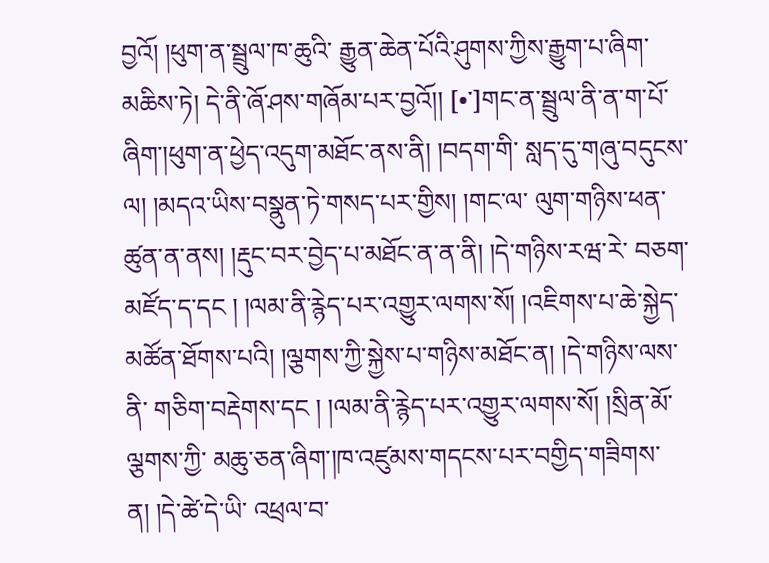བྱའོ། །ཕུག་ན་སྦྲུལ་ཁ་ཆུའི་ རྒྱུན་ཆེན་པོའི་ཤུགས་ཀྱིས་རྒྱུག་པ་ཞིག་མཆིས་ཏེ། དེ་ནི་ཞོ་ཤས་གཞོམ་པར་བྱའོ།། [•་]གང་ན་སྦྲུལ་ནི་ན་ག་པོ་ཞིག་།ཕུག་ན་ཕྱེད་འདུག་མཐོང་ནས་ནི། །བདག་གི་ སླད་དུ་གཞུ་བདུངས་ལ། །མདའ་ཡིས་བསྣུན་ཏེ་གསད་པར་གྱིས། །གང་ལ་ ལུག་གཉིས་ཕན་ཚུན་ན་ནས། །རྡུང་བར་བྱེད་པ་མཐོང་ན་ན་ནི། །དེ་གཉིས་རཝ་རེ་ བཅག་མཛོད་ད་དང ། །ལམ་ནི་རྙེད་པར་འགྱུར་ལགས་སོ། །འཇིགས་པ་ཆེ་སྐྱེད་ མཚོན་ཐོགས་པའི། །ལྕགས་ཀྱི་སྐྱེས་པ་གཉིས་མཐོང་ན། །དེ་གཉིས་ལས་ནི་ གཅིག་བརྡེགས་དང ། །ལམ་ནི་རྙེད་པར་འགྱུར་ལགས་སོ། །སྲིན་མོ་ལྕགས་ཀྱི་ མཆུ་ཅན་ཞིག་།ཁ་འཛུམས་གདངས་པར་བགྱིད་གཟིགས་ན། །དེ་ཚེ་དེ་ཡི་ འཕྲལ་བ་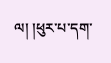ལ། །ཕུར་པ་དག་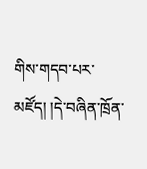གིས་གདབ་པར་མཛོད། །དེ་བཞིན་ཁྲོན་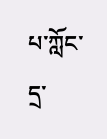པ་ཀློང་ དྲ་